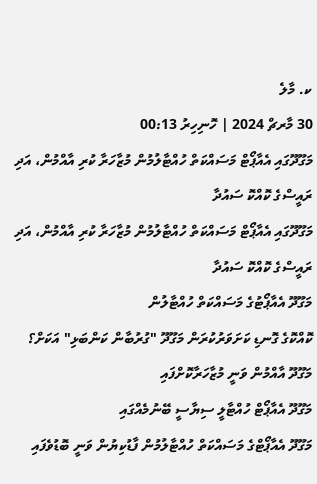ކ. މާލެ
30 މާރޗް 2024 | ހޮނިހިރު 00:13
މަގޫދޫގައި އެއާޕޯޓް މަސައްކަތް ހުއްޓާލުމުން މުޒާހަރާ ކުރި އާއްމުން، އަދި ރައީސްގެ ކޮއްކޮ ސައުދާ
މަގޫދޫގައި އެއާޕޯޓް މަސައްކަތް ހުއްޓާލުމުން މުޒާހަރާ ކުރި އާއްމުން، އަދި ރައީސްގެ ކޮއްކޮ ސައުދާ
މަގޫދޫ އެއާޕޯޓުގެ މަސައްކަތް ހުއްޓާލުން
ކޮއްކޮގެ ގޮނޑި ކަށަވަރުކުރަން މަގޫދޫ "ގުރުބާން ކަންބަޅި" އަކަށް؟
މަގޫދޫ އާއްމުން ވަނީ މުޒާހަރާކޮށްފައި
މަގޫދޫ އެއާޕޯޓް ހުއްޓާލީ ސިޔާސީ ބޭނުމެއްގައި
މަގޫދޫ އެއާޕޯޓްގެ މަސައްކަތް ހުއްޓާލުމުން ފާޑުކިޔުން ވަނީ ބޮޑުވެފައި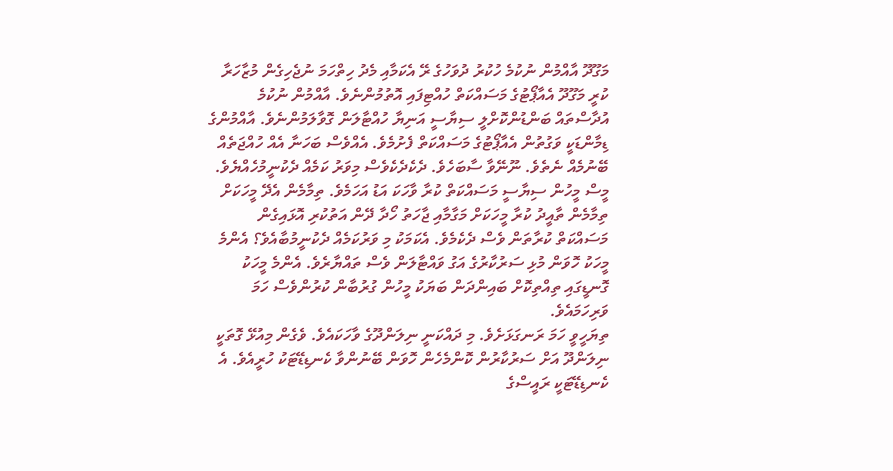މަގޫދޫ އާއްމުން ނުކުމެ ހުކުރު ދުވަހުގެ ރޭ އެކަމާއި މެދު ހިތްހަމަ ނުޖެހިގެން މުޒާހަރާ ކުރީ މަގޫދޫ އެއާޕޯޓުގެ މަސައްކަތް ހުއްޓިފައި އޮތުމުންނެވެ. އާއްމުން ނުކުމެ އުދާސްތައް ބަންޑުންކޮށްލީ ސިޔާސީ އަނިޔާ ހުއްޓާލަން ގޮވާލަމުންނެވެ. އާއްމުންގެ ޑިމާންޑަކީ ވަގުތުން އެއާޕޯޓުގެ މަސައްކަތް ފެށުމެވެ. އެއްވެސް ބަހަނާ އެއް ހުއްޖަތެއް ބޭނުމެއް ނެތެވެ. ނޫނޭވާ ސާބަހެވެ. ދެކެދެކެވެސް މިވަރު ކަމެއް ދެކުނީމުހެއްޔެވެ. މީސް މީހުން ސިޔާސީ މަސައްކަތް ކުރާ ވާހަކަ އަޑު އަހަމެވެ. ތިމާމެން އެދޭ މީހަކަށް ތިމާމެން ތާއީދު ކުރާ މީހަކަށް މަގާމާއި ޖާހަތު ހޯދާ ދޭން އަތުކުރި އޮޅައިގެން މަސައްކަތް ކުރާތަން ވެސް ދެކެމެވެ. އެކަމަކު މި ވަރުކަމެއް ދެކުނީމުބާއެވެ؟ އެންމެ މީހަކު ހޮވަން މުޅި ސަރުކާރުގެ އަގު ވައްޓާލަން ވެސް ތައްޔާރެވެ. އެންމެ މީހަކު ގޮނޑީގައި ތިއްތިކޮށް ބައިންދަން ބަޔަކު މީހުން ގުރުބާން ކުރުންވެސް ހަމަ ވަރިހަމައެވެ.
ތިޔަހީވީ ހަމަ ރަނގަޅަށެވެ. މި ދައްކަނީ ނިލަންދޫގެ ވާހަކައެވެ. ވެގެން މިއުޅޭ ގޮތަކީ ނިލަންދޫ އަށް ސަރުކާރުން ކޮންމެހެން ހޮވަން ބޭނުންވާ ކެނޑިޑޭޓަކު ހުރީއެވެ. އެ ކެނޑިޑޭޓަކީ ރައީސްގެ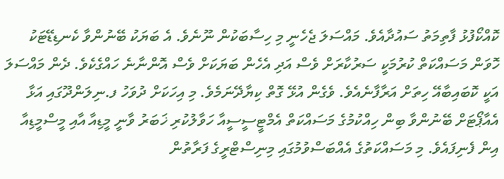ކޮއްކޯފުޅު ފާތިމަތު ސައުދާއެވެ. މައްސަލަ ޖެހެނީ މި ހިސާބަކުން ނޫނެވެ. އެ ބަޔަކު ބޭނުންވާ ކެނޑިޑޭޓަކު ހޮވަން މަސައްކަތް ކުރުމަކީ ސަރުކާރަށް ވެސް އަދި އެހެން ބަޔަކަށް ވެސް އޮންނާނެ ހައްގެކެވެ. ދެން މައްސަލަ އަކީ ކޮބައިބާއޭ ހިތަށް އަރާފާނެއެވެ. ވެގެން އުޅޭ ގޮތް ކިޔާދޭނަމެވެ. މި އިހަކަށް ދުވަހު ފ.ނިލަންދޫގައި އަޅާ އެއާޕޯޓަށް ބޭނުންވާ ބިން ހިއްކުމުގެ މަސައްކަތް އެމްޓީސީސީއާ ހަވާލުކުރި ޚަބަރު ވާނީ މީޑިއާ އާއި މީސްމީޑިއާ އިން ފެނިފައެވެ. މި މަސައްކަތުގެ އެއްބަސްވުމުގައި މިނިސްޓްރީގެ ފަރާތުން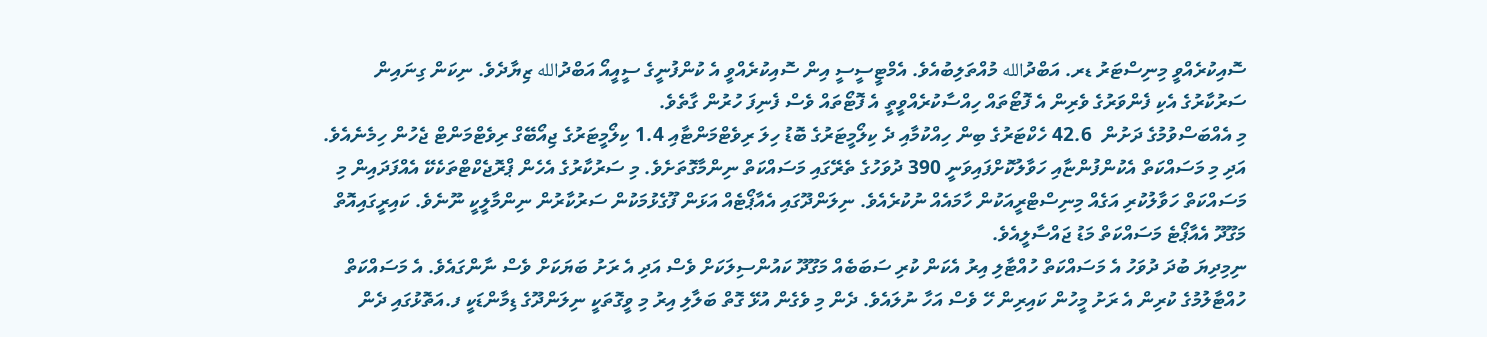ސޮއިކުރެއްވީ މިނިސްޓަރު ޑރ. އަބްދުالله މުއްތަލިބުއެވެ. އެމްޓީސީސީ އިން ސޮއިކުރެއްވީ އެ ކުންފުނީގެ ސީއީއޯ އަބްދުالله ޒިޔާދެވެ. ނިކަން ގިނައިން ސަރުކާރުގެ އެކި ފެންވަރުގެ ވެރިން އެ ފޮޓޯތައް ހިއްސާކުރެއްވީތީ އެ ފޮޓޯތައް ވެސް ފެނިފަ ހުރުން ގާތެވެ.
މި އެއްބަސްވުމުގެ ދަށުން  42.6 ހެކްޓަރުގެ ބިން ހިއްކުމާއި ދެ ކިލޯމީޓަރުގެ ބޮޑު ހިލަ ރިވެޓްމަންޓާއި 1.4 ކިލޯމީޓަރުގެ ޖިއޯބޭގް ރިވެޓްމަންޓް ޖެހުން ހިމެނެއެވެ. އަދި މި މަސައްކަތް އެކުންފުންޏާއި ހަވާލުކޮށްފައިވަނީ 390 ދުވަހުގެ ތެރޭގައި މަސައްކަތް ނިންމާގޮތަށެވެ. މި ސަރުކާރުގެ އެހެން ޕްރޮޖެކްޓްތަކެކޭ އެއްފަދައިން މި މަސައްކަތް ހަވާލުކުރި އަގެއް މިނިސްޓްރީއަކުން ހާމައެއް ނުކުރެއެވެ. ނިލަންދޫގައި އެއާޕޯޓެއް އަޅަން ފޫގެޅުމަކުން ސަރުކާރުން ނިންމާލީކީ ނޫނެވެ. ކައިރީގައިއޮތް މަގޫދޫ އެއާޕޯޓެ މަސައްކަތް މަޑު ޖައްސާލީއެވެ.
ނިމިދިޔަ ބުދަ ދުވަހު އެ މަސައްކަތް ހުއްޓާލި އިރު އެކަން ކުރި ސަބަބެއް މަގޫދޫ ކައުންސިލަކަށް ވެސް އަދި އެ ރަށު ބަޔަކަށް ވެސް ނާންގައެވެ. އެ މަސައްކަތް ހުއްޓާލުމުގެ ކުރިން އެ ރަށު މީހުން ކައިރިން ހޭ ވެސް އަހާ ނުލައެވެ. ދެން މި ވެގެން އުޅޭ ގޮތް ބަލާލި އިރު މި ވީގޮތަކީ ނިލަންދޫގެ ޑިމާންޑަކީ ފ.އަތޮޅުގައި ދެން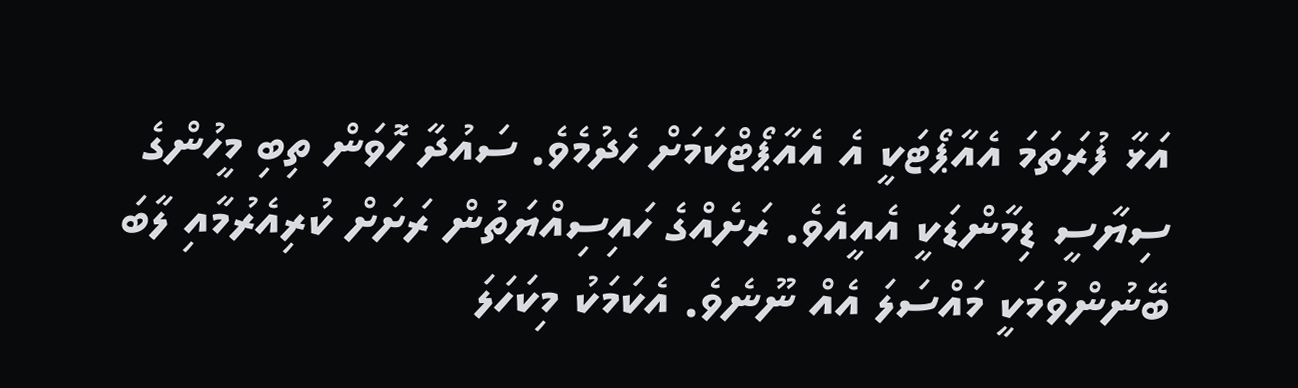އަޅާ ފުރަތަމަ އެއާޕޯޓަކީ އެ އެއާޕޯޓްކަމަށް ހެދުމެވެ. ސައުދާ ހޮވަން ތިބި މީހުންގެ ސިޔާސީ ޑިމާންޑަކީ އެއީއެވެ. ރަށެއްގެ ހައިސިއްޔަތުން ރަށަށް ކުރިއެރުމާއި ލާބަ ބޭނުންވުމަކީ މައްސަލަ އެއް ނޫނެވެ. އެކަމަކު މިކަހަލަ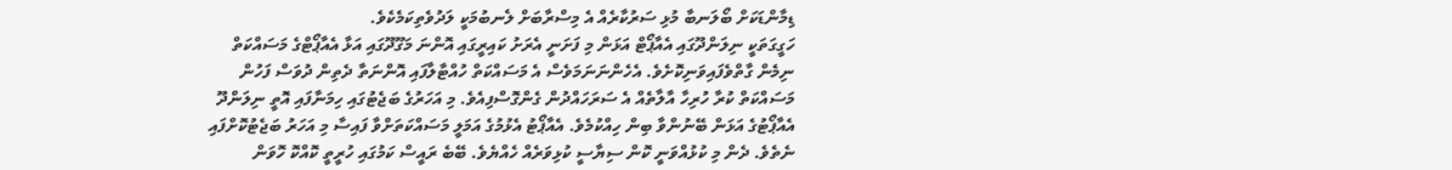ޑިމާންޑަކަށް ބޯލަނބާ މުޅި ސަރުކާރެއް އެ މިސްރާބަށް ލެނބުމަކީ ލަދުވެތިކަމެކެވެ.
ހަގީގަތަކީ ނިލަންދޫގައި އެއާޕޯޓް އަޅަން މި ފަށަނީ އެރަށު ކައިރީގައި އޮންނަ މަގޫދޫގައި އަޅާ އެއާޕޯޓްގެ މަސައްކަތް ނިމެން ގާތްވެފައިވަނިކޮށެވެ. އެހެންނަނަމަވެސް އެ މަސައްކަތް ހުއްޓާލާފައި އޮންނަތާ ދެތިން ދުވަސް ފަހުން މަސައްކަތް ކުރާ ހުރިހާ އާލާތެއް އެ ސަރަހައްދުން ގެންގޮސްފިއެވެ. މި އަހަރުގެ ބަޖެޓުގައި ހިމަނާފައި އޮތީ ނިލަންދޫ އެއާޕޯޓުގެ އަޅަން ބޭނުންވާ ބިން ހިއްކުމެވެ. އެއާޕޯޓު އެޅުމުގެ އަމަލީ މަސައްކަތަށްވާ ފައިސާ މި އަހަރު ބަޖެޓުކޮށްފައި ނެތެވެ. ދެން މި ކުޅުއްވަނީ ކޮން ސިޔާސީ ކުޅިވަރެއް ހެއްޔެވެ. ބޭބެ ރައީސް ކަމުގައި ހުރީތީ ކޮއްކޮ ހޮވަން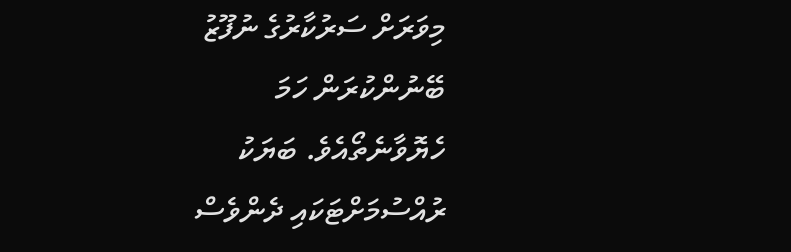މިވަރަށް ސަރުކާރުގެ ނުފޫޒު ބޭނުންކުރަން ހަމަ ހެޔޮވާނެތޯއެވެ. ބަޔަކު ރުއްސުމަށްޓަކައި ދެންވެސް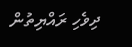ދިވެހި ރައްޔިތުން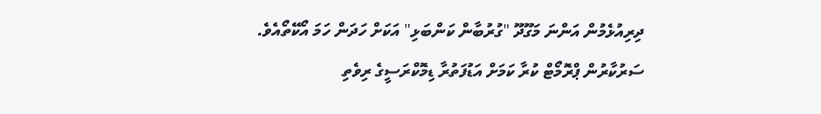ދިރިއުޅެމުން އަންނަ މަގޫދޫ "ގުރުބާން ކަންބަޅި" އަކަށް ހަދަން ހަމަ އޯކޭތޯއެވެ. ސަރުކާރުން ޕްރޮމޯޓް ކުރާ ކަމަށް އަޑުފަތުރާ ޑިމޮކްރަސީގެ ރިވެތި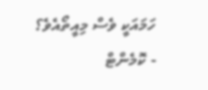ހަމައަކީ ވެސް މިއީތޯއެވެ؟
- ކޮމެންޓް